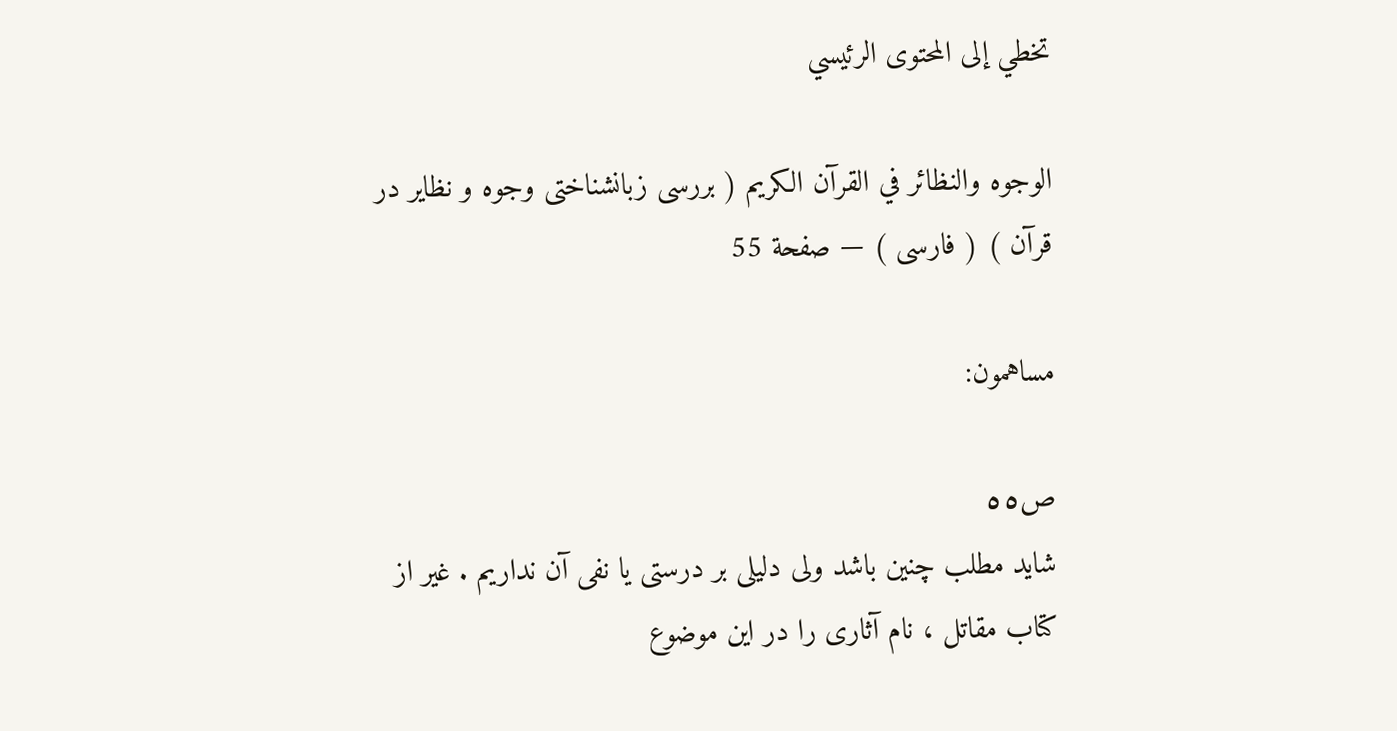تخطي إلى المحتوى الرئيسي

الوجوه والنظائر في القرآن الكريم ( بررسى زبانشناختى وجوه و نظاير در قرآن ) ( فارسى ) — صفحة 55

مساهمون:

ص٥٥
شايد مطلب چنين باشد ولى دليلى بر درستى يا نفى آن نداريم . غير از كتاب مقاتل ، نام آثارى را در اين موضوع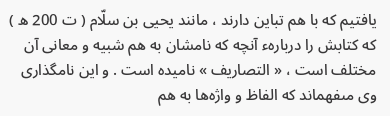يافتيم كه با هم تباين دارند ، مانند يحيى بن سلّام ( ت 200 ه ) كه كتابش را دربارهء آنچه كه نامشان به هم شبيه و معانى آن مختلف است ، « التصاريف » ناميده است . و اين نامگذارى وى مىفهماند كه الفاظ و واژه‌ها به هم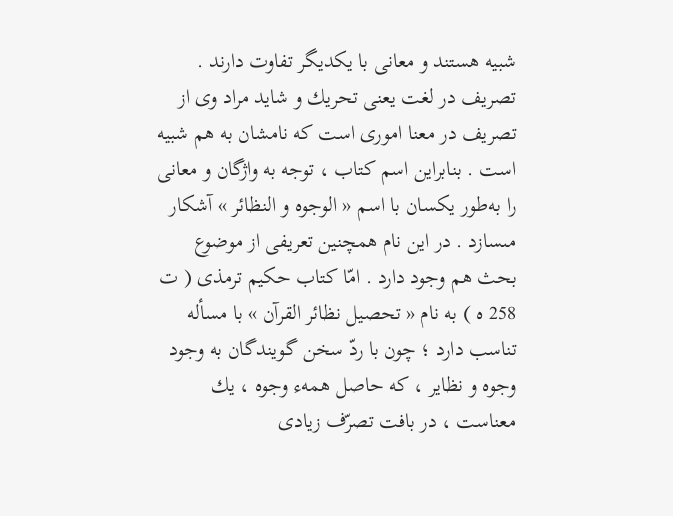شبيه هستند و معانى با يكديگر تفاوت دارند . تصريف در لغت يعنى تحريك و شايد مراد وى از تصريف در معنا امورى است كه نامشان به هم شبيه است . بنابراين اسم كتاب ، توجه به واژگان و معانى را به‌طور يكسان با اسم « الوجوه و النظائر » آشكار مىسازد . در اين نام همچنين تعريفى از موضوع بحث هم وجود دارد . امّا كتاب حكيم ترمذى ( ت 258 ه ) به نام « تحصيل نظائر القرآن » با مسأله تناسب دارد ؛ چون با ردّ سخن گويندگان به وجود وجوه و نظاير ، كه حاصل همهء وجوه ، يك معناست ، در بافت تصرّف زيادى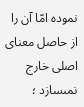نموده امّا آن را از حاصل معناى اصلى خارج نمىسازد ؛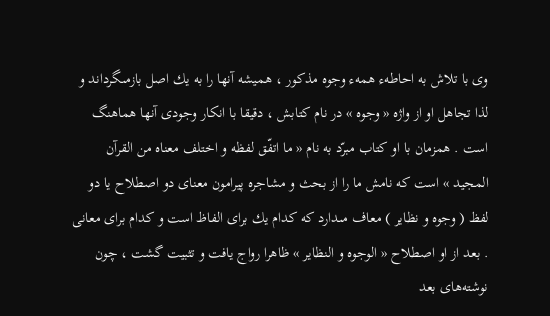وى با تلاش به احاطهء همهء وجوه مذكور ، هميشه آنها را به يك اصل بازمىگرداند و لذا تجاهل او از واژه « وجوه » در نام كتابش ، دقيقا با انكار وجودى آنها هماهنگ است . همزمان با او كتاب مبرّد به نام « ما اتفّق لفظه و اختلف معناه من القرآن المجيد » است كه نامش ما را از بحث و مشاجره پيرامون معناى دو اصطلاح يا دو لفظ ( وجوه و نظاير ) معاف مىدارد كه كدام يك براى الفاظ است و كدام براى معانى . بعد از او اصطلاح « الوجوه و النظاير » ظاهرا رواج يافت و تثبيت گشت ، چون نوشته‌هاى بعد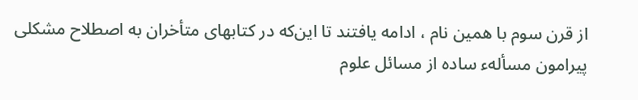از قرن سوم با همين نام ، ادامه يافتند تا اين‌كه در كتابهاى متأخران به اصطلاح مشكلى پيرامون مسألهء ساده از مسائل علوم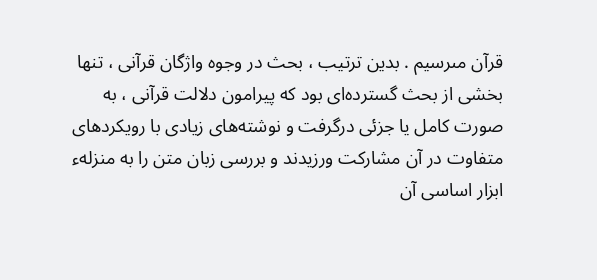قرآن مىرسيم . بدين ترتيب ، بحث در وجوه واژگان قرآنى ، تنها بخشى از بحث گسترده‌اى بود كه پيرامون دلالت قرآنى ، به صورت كامل يا جزئى درگرفت و نوشته‌هاى زيادى با رويكردهاى متفاوت در آن مشاركت ورزيدند و بررسى زبان متن را به منزلهء ابزار اساسى آن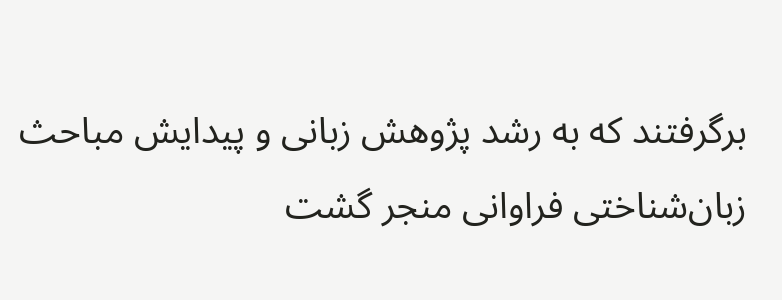برگرفتند كه به رشد پژوهش زبانى و پيدايش مباحث زبان‌شناختى فراوانى منجر گشت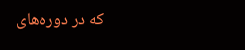كه در دوره‌هاى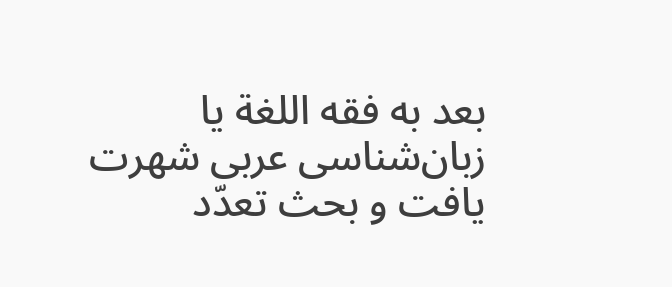بعد به فقه اللغة يا زبان‌شناسى عربى شهرت يافت و بحث تعدّد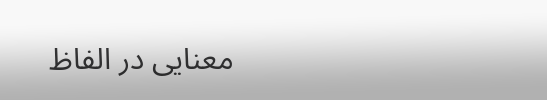معنايى در الفاظ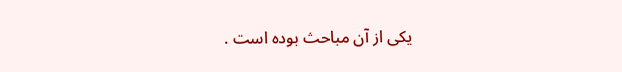يكى از آن مباحث بوده است .